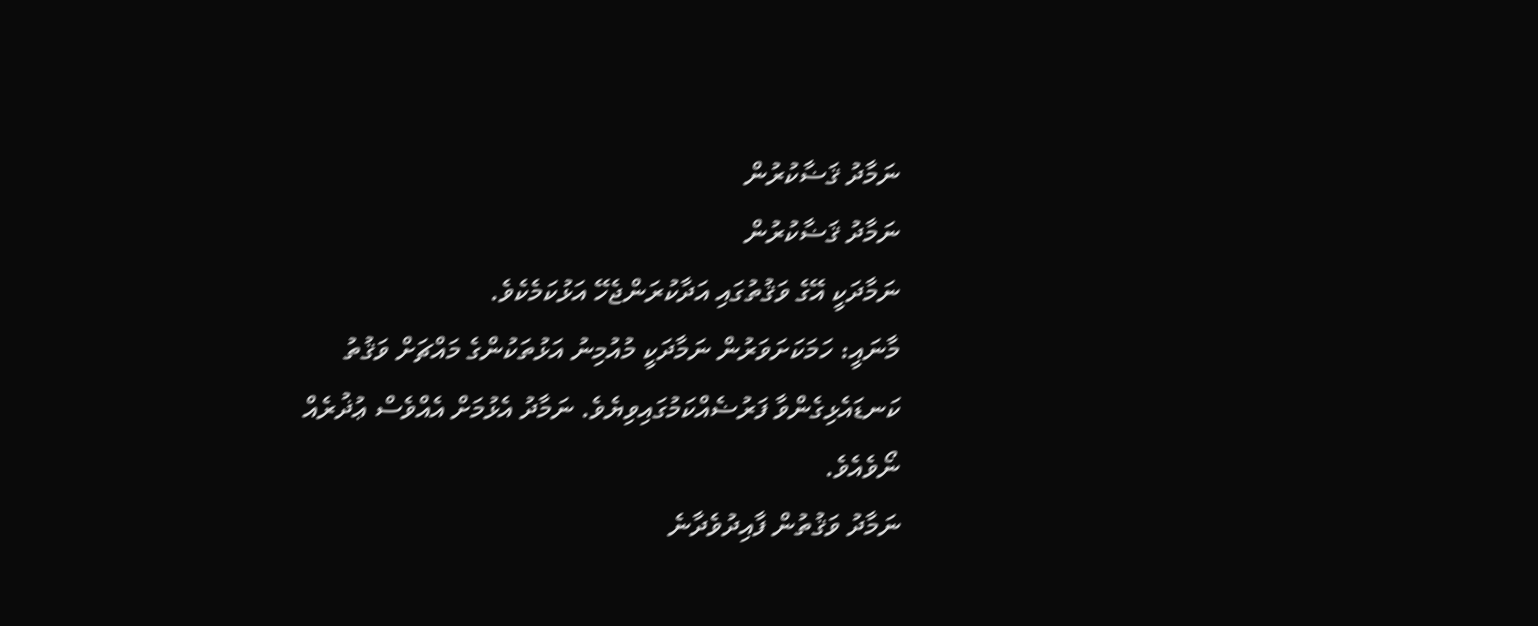ނަމާދު ޤަޟާކުރުން
ނަމާދު ޤަޟާކުރުން
ނަމާދަކީ އޭގެ ވަޤުތުގައި އަދާކުރަންޖެހޭ އަޅުކަމެކެވެ.
މާނައީ: ހަމަކަށަވަރުން ނަމާދަކީ މުއުމިނު އަޅުތަކުންގެ މައްޗަށް ވަޤުތު ކަނޑައެޅިގެންވާ ފަރުޟެއްކަމުގައިވިޔެވެ. ނަމާދު އެޅުމަށް އެއްވެސް ޢުޛުރެއް ނޯވެއެވެ.
ނަމާދު ވަޤުތުން ފާއިދުވެދާނެ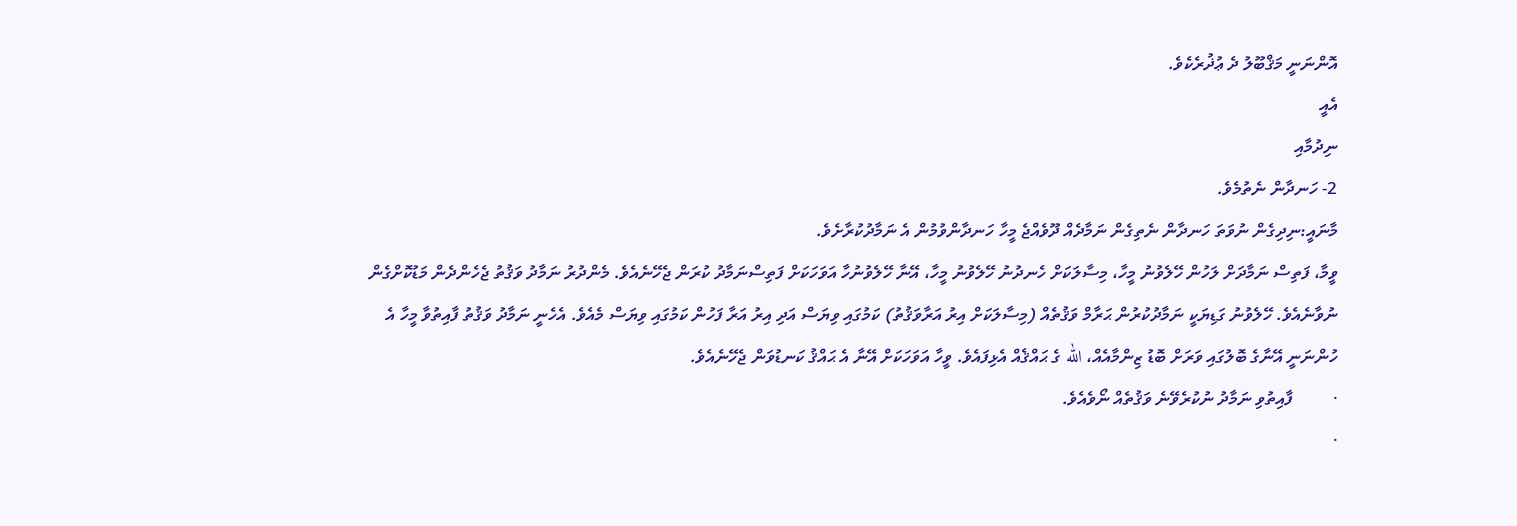އޮންނަނީ މަޤްބޫލު ދެ ޢުޛުރެކެވެ.
އެއީ
ނިދުމާއި
2- ހަނދާން ނެތުމެވެ.
މާނައީ:ނިދިގެން ނުވަތަ ހަނދާން ނެތިގެން ނަމާދެއް ދޫވެއްޖެ މީހާ ހަނދާންވުމުން އެ ނަމާދުކުރާށެވެ.
ވީމާ، ފަތިސް ނަމާދަށް ލަހުން ހޭލެވުނު މީހާ، މިސާލަކަށް ހެނދުނު ހޭލެވުނު މީހާ، އޭނާ ހޭލެވުނުހާ އަވަހަކަށް ފަތިސްނަމާދު ކުރަން ޖެހޭނެއެވެ. މެންދުރު ނަމާދު ވަޤުތު ޖެހެންދެން މަޑުކޮށްގެން ނުވާނެއެވެ. ހޭލެވުނު ގަޑިޔަކީ ނަމާދުކުރުން ޙަރާމް ވަޤުތެއް (މިސާލަކަށް އިރު އަރާވަޤުތު) ކަމުގައި ވިޔަސް އަދި އިރު އަރާ ފަހުން ކަމުގައި ވިޔަސް މެއެވެ. އެހެނީ ނަމާދު ވަޤުތު ފާއިތުވާ މީހާ އެ ހުންނަނީ އޭނާގެ ބޮލުގައި ވަރަށް ބޮޑު ޒިންމާއެއް، الله ގެ ޙައްޤެއް އެޅިފައެވެ. ވީހާ އަވަހަކަށް އޭނާ އެ ޙައްޤު ކަނޑުވަން ޖެހޭނެއެވެ.
·         ފާއިތުވި ނަމާދު ނުކުރެވޭނެ ވަޤުތެއް ނޯވެއެވެ.
·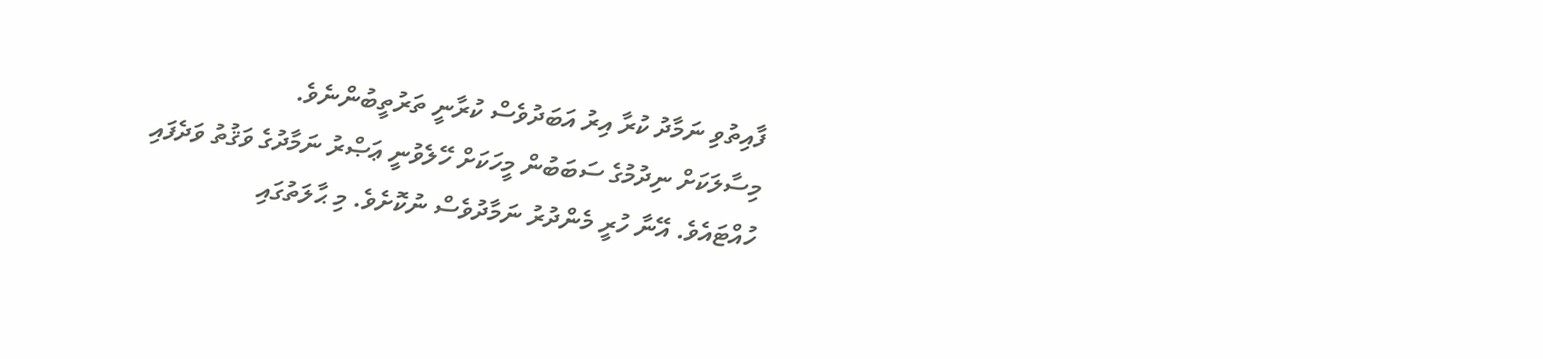ފާއިތުވި ނަމާދު ކުރާ އިރު އަބަދުވެސް ކުރާނީ ތަރުތީބުންނެވެ.
މިސާލަކަށް ނިދުމުގެ ސަބަބުން މީހަކަށް ހޭލެވުނީ ޢަޞްރު ނަމާދުގެ ވަޤުތު ވަދެފައި ހުއްޓައެވެ. އޭނާ ހުރީ މެންދުރު ނަމާދުވެސް ނުކޮށެވެ. މި ޙާލަތުގައި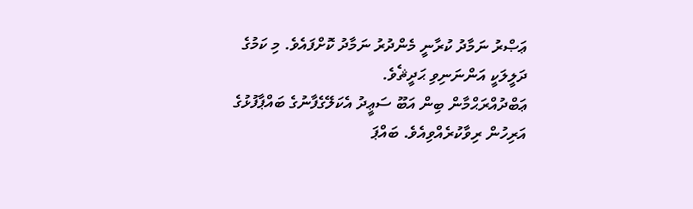ޢަޞްރު ނަމާދު ކުރާނީ މެންދުރު ނަމާދު ކޮށްފައެވެ. މި ކަމުގެ ދަލީލަކީ އަންނަނިވި ޙަދީޘެވެ.
ޢަބްދުއްރަޙްމާން ބިން އަބޫ ސަޢީދު އެކަލޭގެފާނުގެ ބައްޕާފުޅުގެ އަރިހުން ރިވާކުރެއްވިއެވެ. ބައްޕަ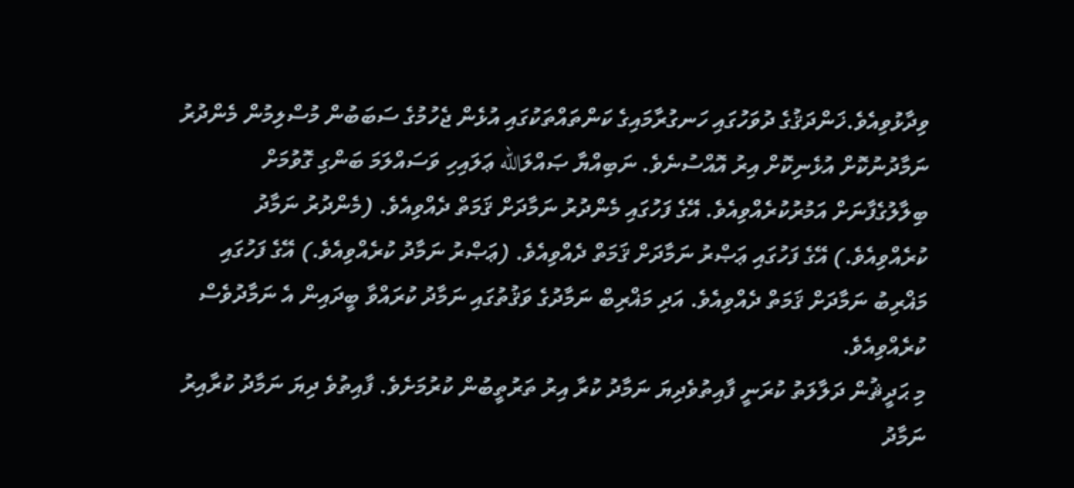ވިދާޅުވިއެވެ.ޚަންދަޤުގެ ދުވަހުގައި ހަނގުރާމައިގެ ކަންތައްތަކުގައި އުޅެން ޖެހުމުގެ ސަބަބުން މުސްލިމުން މެންދުރު ނަމާދުނުކޮށް އުޅެނިކޮށް އިރު އޮއްސުނެވެ. ނަބިއްޔާ ޞައްލަالله ޢަލައިހި ވަސައްލަމަ ބަންގި ގޮވުމަށް ބިލާލުގެފާނަށް އަމުރުކުރެއްވިއެވެ. އޭގެ ފަހުގައި މެންދުރު ނަމާދަށް ޤަމަތް ދެއްވިއެވެ. (މެންދުރު ނަމާދު ކުރެއްވިއެވެ.) އޭގެ ފަހުގައި ޢަޞްރު ނަމާދަށް ޤަމަތް ދެއްވިއެވެ. (ޢަޞްރު ނަމާދު ކުރެއްވިއެވެ.) އޭގެ ފަހުގައި މަޣްރިބު ނަމާދަށް ޤަމަތް ދެއްވިއެވެ. އަދި މަޣްރިބް ނަމާދުގެ ވަޤުތުގައި ނަމާދު ކުރައްވާ ބީދައިން އެ ނަމާދުވެސް ކުރެއްވިއެވެ.
މި ޙަދީޘުން ދަލާލަތު ކުރަނީ ފާއިތުވެދިޔަ ނަމާދު ކުރާ އިރު ތަރުތީބުން ކުރުމަށެވެ. ފާއިތުވެ ދިޔަ ނަމާދު ކުރާއިރު ނަމާދު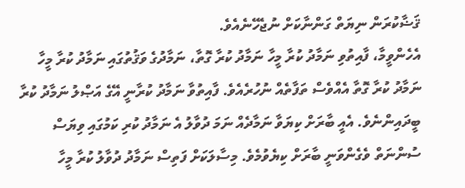ޤަޟާކުރަން ނިޔަތް ގަންނާކަށް ނުޖެހޭނެއެވެ.
އެހެންވީމާ، ފާއިތުވި ނަމާދު ކުރާ މީހާ ނަމާދު ކުރާ ގޮތާ، ނަމާދުގެ ވަޤުތުގައި ނަމާދު ކުރާ މީހާ ނަމާދު ކުރާ ގޮތާ އެއްވެސް ތަފާތެއް ނުހުރެއެވެ. ފާއިތުވާ ނަމާދު ކުރާނީ އޭގެ އަޞްލު ނަމާދު ކުރާ ބީދައިންނެވެ. އެއީ ބާރަށް ކިޔަވާ ނަމާދެއް ނަމަ ދުވާލު އެ ނަމާދު ކުރި ކަމުގައި ވިޔަސް ސުންނަތް ވެގެންވަނީ ބާރަށް ކިޔެވުމެވެ. މިސާލަކަށް ފަތިސް ނަމާދު ދުވާލު ކުރާ މީހާ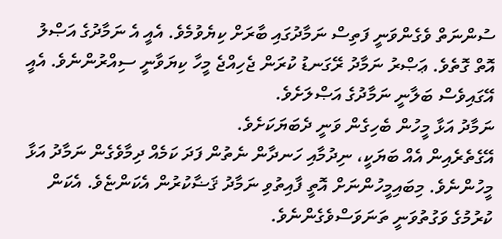ސުންނަތް ވެގެންވަނީ ފަތިސް ނަމާދުގައި ބާރަށް ކިޔެވުމެވެ. އެއީ އެ ނަމާދުގެ އަޞްލު އޮތް ގޮތެވެ. ޢަޞްރު ނަމާދު ރޭގަނޑު ކުރަން ޖެހިއްޖެ މީހާ ކިޔަވާނީ ސިއްރުންނެވެ. އެއީ އޭގައިވެސް ބަލާނީ ނަމާދުގެ އަޞްލަށެވެ.
ނަމާދު އަޅާ މީހުން ބެހިގެން ވަނީ ދެބަޔަކަށެވެ.
އޭގެތެރެއިން އެއް ބަޔަކީ، ނިދުމާއި ހަނދާން ނެތުން ފަދަ ކަމެއް ދިމާވެގެން ނަމާދު އަޅާ މީހުންނެވެ. މިބައިމީހުންނަށް އޮތީ ފާއިތުވި ނަމާދު ޤަޟާކުރުން އެކަންޏެވެ. އެކަން ކުރުމުގެ ވަގުތުވަނީ ތަނަވަސްވެގެންނެވެ.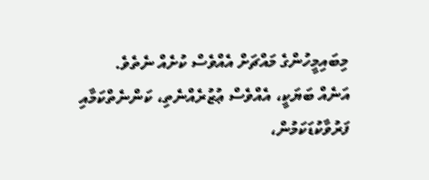މިބައިމީހުންގެ މައްޗަށް އެއްވެސް ކުށެއް ނެތެވެ.
އަނެއް ބަޔަކީ، އެއްވެސް ޢުޒުރެއްނެތި، ކަންނެތްކަމާއި ފަރުވާކުޑަކަމުން،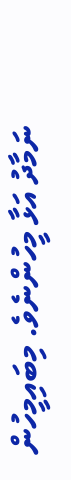ނަމާދު އަޅާ މީހުންނެވެ. މިބައިމީހުން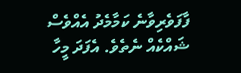ފާފަވެރިވާނެ ކަމާމެދު އެއްވެސް ޝައްކެއް ނެތެވެ. އެފަދަ މީހާ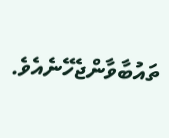ތައުބާވާންޖެހޭނެއެވެ.